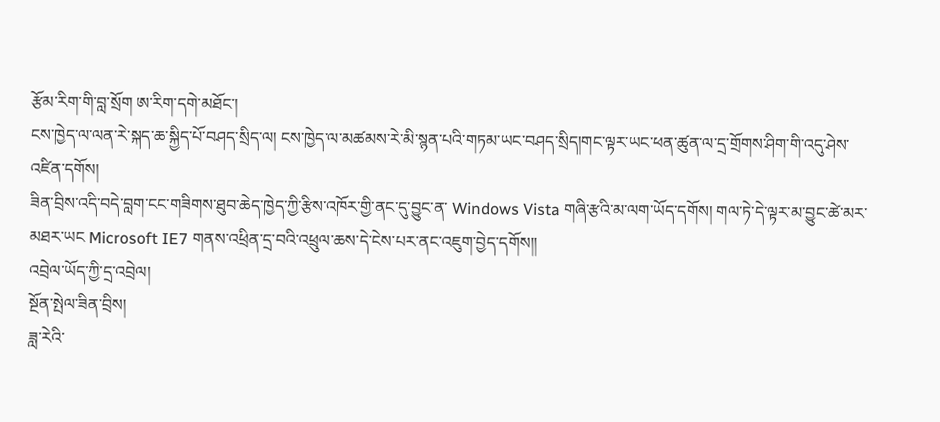རྩོམ་རིག་གི་བླ་སྲོག ཨ་རིག་དགེ་མཐོང་།
ངས་ཁྱེད་ལ་ལན་རེ་སྐད་ཆ་སྐྱིད་པོ་བཤད་སྲིད་ལ། ངས་ཁྱེད་ལ་མཚམས་རེ་མི་སྙན་པའི་གཏམ་ཡང་བཤད་སྲིད།གང་ལྟར་ཡང་ཕན་ཚུན་ལ་དྲ་གྲོགས་ཤིག་གི་འདུ་ཤེས་འཛིན་དགོས།
ཟིན་བྲིས་འདི་བདེ་བླག་ངང་གཟིགས་ཐུབ་ཆེད་ཁྱེད་ཀྱི་རྩིས་འཁོར་གྱི་ནང་དུ་བྱུང་ན་ Windows Vista གཞི་རྩའི་མ་ལག་ཡོད་དགོས། གལ་ཏེ་དེ་ལྟར་མ་བྱུང་ཚེ་མར་མཐར་ཡང Microsoft IE7 གནས་འཕྲིན་དྲ་བའི་འཕྲུལ་ཆས་དེ་ངེས་པར་ནང་འཇུག་བྱེད་དགོས།།
འབྲེལ་ཡོད་ཀྱི་དྲ་འབྲེལ།
སྔོན་སྤེལ་ཟིན་བྲིས།
ཟླ་རེའི་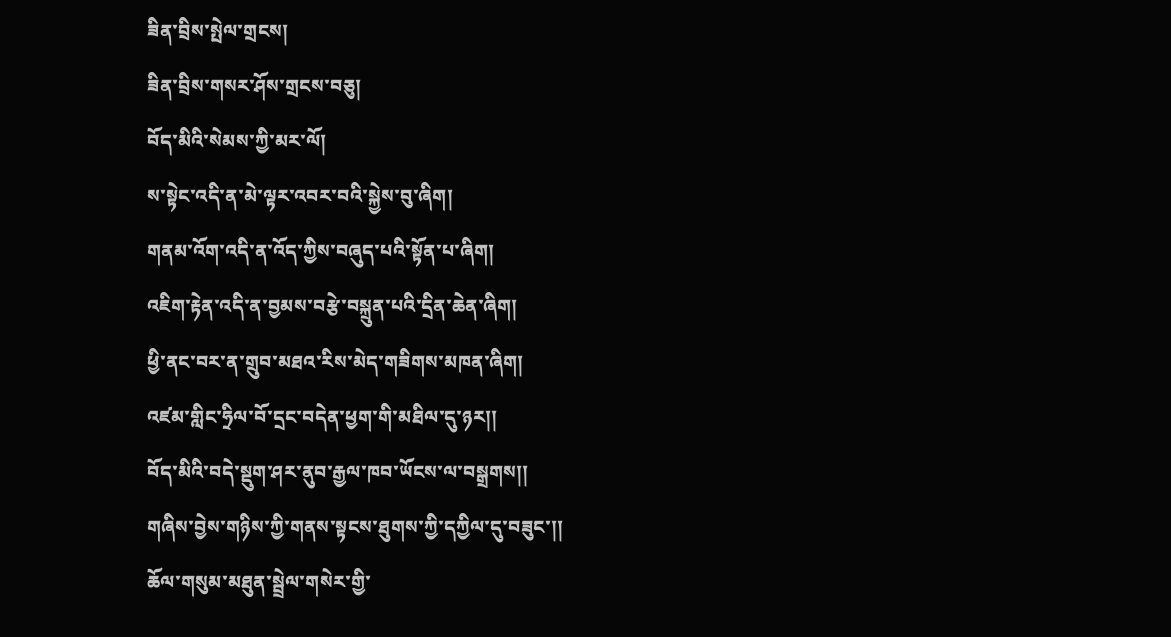ཟིན་བྲིས་སྤེལ་གྲངས།
ཟིན་བྲིས་གསར་ཤོས་གྲངས་བཅུ།
བོད་མིའི་སེམས་ཀྱི་མར་ལོ།
ས་སྟེང་འདི་ན་མེ་ལྟར་འབར་བའི་སྐྱེས་བུ་ཞིག།
གནམ་འོག་འདི་ན་འོད་ཀྱིས་བཞུད་པའི་སྟོན་པ་ཞིག།
འཇིག་རྟེན་འདི་ན་བྱམས་བརྩེ་བསྐྲུན་པའི་དྲིན་ཆེན་ཞིག།
ཕྱི་ནང་བར་ན་གྲུབ་མཐའ་རིས་མེད་གཟིགས་མཁན་ཞིག།
འཛམ་གླིང་ཧྲིལ་བོ་དྲང་བདེན་ཕྱག་གི་མཐིལ་དུ་ཉར།།
བོད་མིའི་བདེ་སྡུག་ཤར་ནུབ་རྒྱལ་ཁབ་ཡོངས་ལ་བསྒྲགས།།
གཞིས་བྱེས་གཉིས་ཀྱི་གནས་སྟངས་ཐུགས་ཀྱི་དཀྱིལ་དུ་བཟུང་།།
ཆོལ་གསུམ་མཐུན་སྦྲེལ་གསེར་གྱི་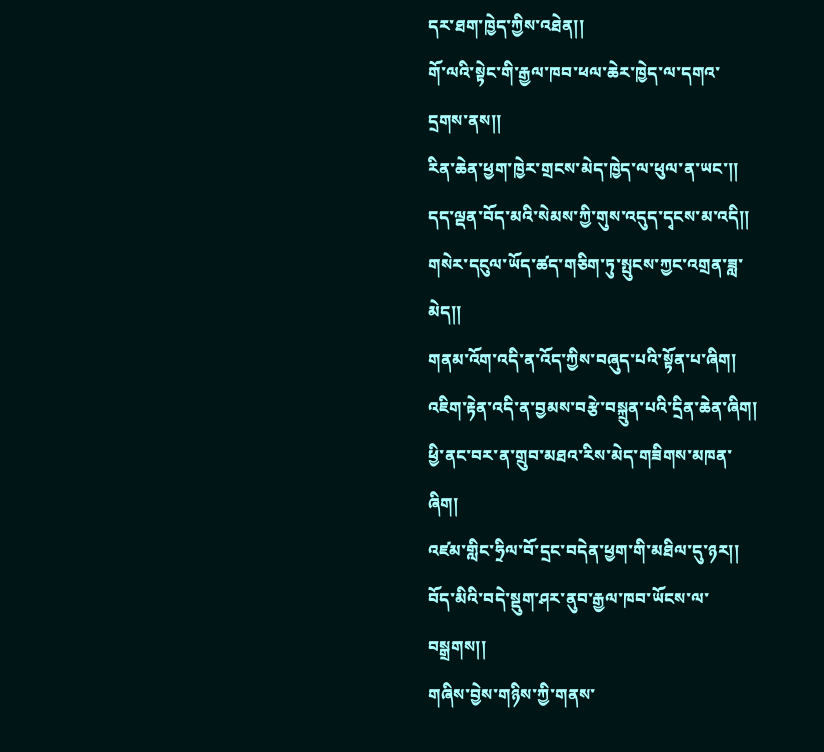དར་ཐག་ཁྱེད་ཀྱིས་འཐེན།།
གོ་ལའི་སྟེང་གི་རྒྱལ་ཁབ་ཕལ་ཆེར་ཁྱེད་ལ་དགའ་དྲགས་ནས།།
རིན་ཆེན་ཕྱག་ཁྱེར་གྲངས་མེད་ཁྱེད་ལ་ཕུལ་ན་ཡང་།།
དད་ལྡན་བོད་མའི་སེམས་ཀྱི་གུས་འདུད་དྭངས་མ་འདི།།
གསེར་དངུལ་ཡོད་ཚད་གཅིག་ཏུ་སྤུངས་ཀྱང་འགྲན་ཟླ་མེད།།
གནམ་འོག་འདི་ན་འོད་ཀྱིས་བཞུད་པའི་སྟོན་པ་ཞིག།
འཇིག་རྟེན་འདི་ན་བྱམས་བརྩེ་བསྐྲུན་པའི་དྲིན་ཆེན་ཞིག།
ཕྱི་ནང་བར་ན་གྲུབ་མཐའ་རིས་མེད་གཟིགས་མཁན་ཞིག།
འཛམ་གླིང་ཧྲིལ་བོ་དྲང་བདེན་ཕྱག་གི་མཐིལ་དུ་ཉར།།
བོད་མིའི་བདེ་སྡུག་ཤར་ནུབ་རྒྱལ་ཁབ་ཡོངས་ལ་བསྒྲགས།།
གཞིས་བྱེས་གཉིས་ཀྱི་གནས་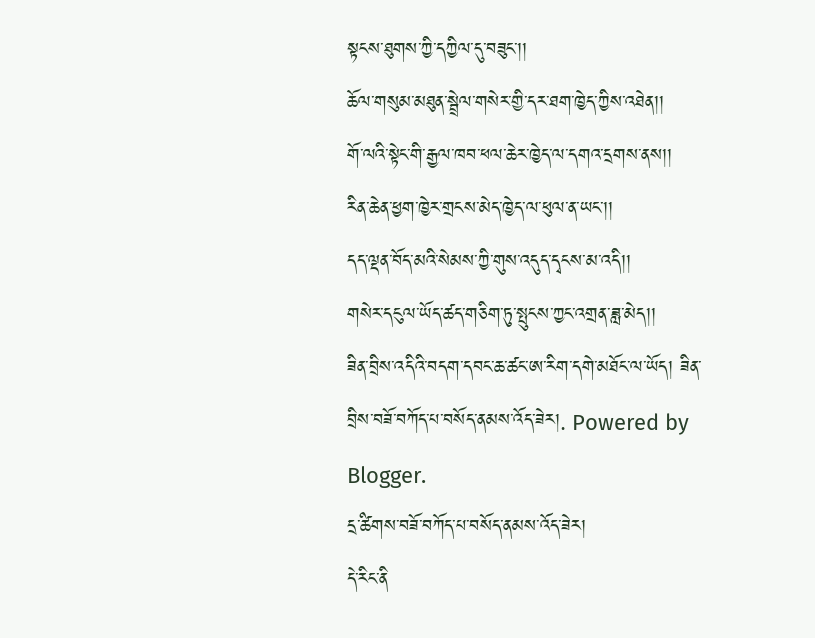སྟངས་ཐུགས་ཀྱི་དཀྱིལ་དུ་བཟུང་།།
ཆོལ་གསུམ་མཐུན་སྦྲེལ་གསེར་གྱི་དར་ཐག་ཁྱེད་ཀྱིས་འཐེན།།
གོ་ལའི་སྟེང་གི་རྒྱལ་ཁབ་ཕལ་ཆེར་ཁྱེད་ལ་དགའ་དྲགས་ནས།།
རིན་ཆེན་ཕྱག་ཁྱེར་གྲངས་མེད་ཁྱེད་ལ་ཕུལ་ན་ཡང་།།
དད་ལྡན་བོད་མའི་སེམས་ཀྱི་གུས་འདུད་དྭངས་མ་འདི།།
གསེར་དངུལ་ཡོད་ཚད་གཅིག་ཏུ་སྤུངས་ཀྱང་འགྲན་ཟླ་མེད།།
ཟིན་བྲིས་འདིའི་བདག་དབང་ཆ་ཚང་ཨ་རིག་དགེ་མཐོང་ལ་ཡོད། ཟིན་བྲིས་བཟོ་བཀོད་པ་བསོད་ནམས་འོད་ཟེར།. Powered by Blogger.
དྲ་ཚིགས་བཟོ་བཀོད་པ་བསོད་ནམས་འོད་ཟེར།
དེ་རིང་ནི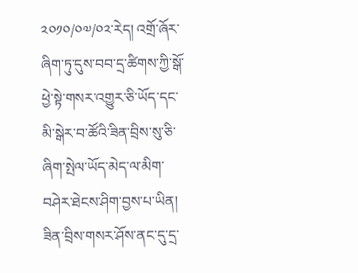༢༠༡༠/༠༧/༠༢་རེད། འགྲོ་ཞོར་ཞིག་ཏུ་དུས་བབ་དྲ་ཚིགས་ཀྱི་སྒོ་ཕྱེ་སྟེ་གསར་འགྱུར་ཅི་ཡོད་དང་མི་སྒེར་བ་ཚོའི་ཟིན་བྲིས་སུ་ཅི་ཞིག་སྤེལ་ཡོད་མེད་ལ་མིག་བཤེར་ཐེངས་ཤིག་བྱས་པ་ཡིན། ཟིན་བྲིས་གསར་ཤོས་ནང་དུ་དྲ་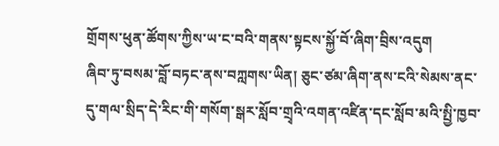གྲོགས་ཕུན་ཚོགས་ཀྱིས་ཡ་ང་བའི་གནས་སྟངས་སྐྱོ་བོ་ཞིག་བྲིས་འདུག
ཞིབ་ཏུ་བསམ་བློ་བཏང་ནས་བཀླགས་ཡིན། ཅུང་ཙམ་ཞིག་ནས་ངའི་སེམས་ནང་དུ་གལ་སྲིད་དེ་རིང་གི་གསོག་སྒར་སློབ་གྲྭའི་འགན་འཛིན་དང་སློབ་མའི་སྤྱི་ཁྱབ་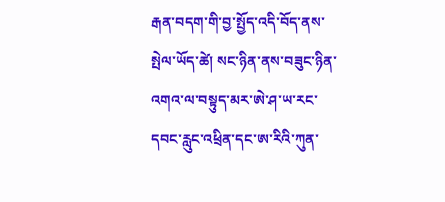རྒན་བདག་གི་བྱ་སྤྱོད་འདི་བོད་ནས་སྤེལ་ཡོད་ཚེ། སང་ཉིན་ནས་བཟུང་ཉིན་འགའ་ལ་བསྟུད་མར་ཨེ་ཤ་ཡ་རང་དབང་རླུང་འཕྲིན་དང་ཨ་རིའི་ཀུན་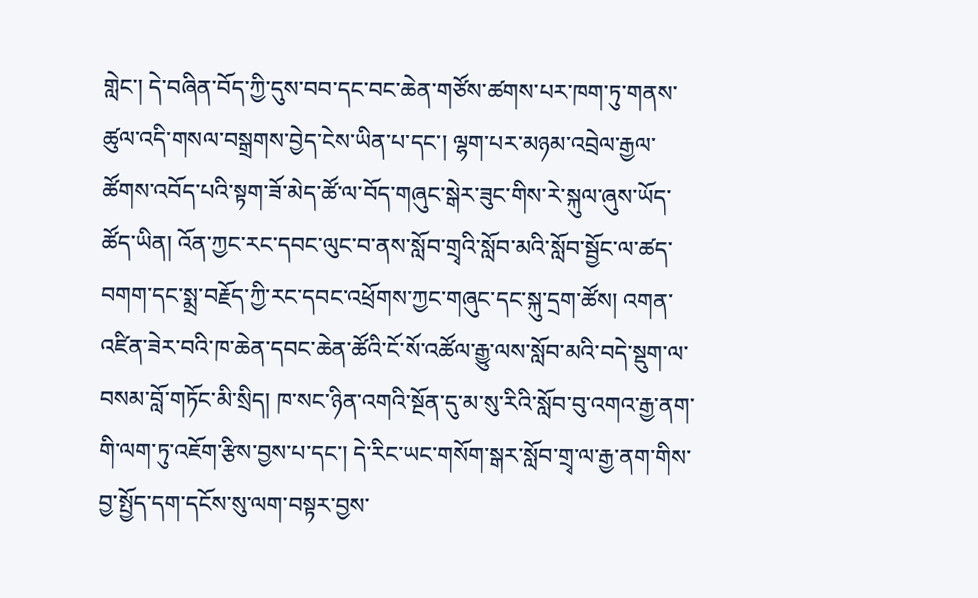གླེང་། དེ་བཞིན་བོད་ཀྱི་དུས་བབ་དང་བང་ཆེན་གཙོས་ཚགས་པར་ཁག་ཏུ་གནས་ཚུལ་འདི་གསལ་བསྒྲགས་བྱེད་ངེས་ཡིན་པ་དང་། ལྷག་པར་མཉམ་འབྲེལ་རྒྱལ་ཚོགས་འབོད་པའི་སྟག་ཟོ་མེད་ཚོ་ལ་བོད་གཞུང་སྒེར་ཟུང་གིས་རེ་སྐུལ་ཞུས་ཡོད་ཚོད་ཡིན། འོན་ཀྱང་རང་དབང་ལུང་བ་ནས་སློབ་གྲྭའི་སློབ་མའི་སློབ་སྦྱོང་ལ་ཚད་བགག་དང་སྨྲ་བརྗོད་ཀྱི་རང་དབང་འཕྲོགས་ཀྱང་གཞུང་དང་སྐུ་དྲག་ཚོས། འགན་འཛིན་ཟེར་བའི་ཁ་ཆེན་དབང་ཆེན་ཚོའི་ངོ་སོ་འཚོལ་རྒྱུ་ལས་སློབ་མའི་བདེ་སྡུག་ལ་བསམ་བློ་གཏོང་མི་སྲིད། ཁ་སང་ཉིན་འགའི་སྔོན་དུ་མ་སུ་རིའི་སློབ་བུ་འགའ་རྒྱ་ནག་གི་ལག་ཏུ་འཇོག་རྩིས་བྱས་པ་དང་། དེ་རིང་ཡང་གསོག་སྒར་སློབ་གྲྭ་ལ་རྒྱ་ནག་གིས་བྱ་སྤྱོད་དག་དངོས་སུ་ལག་བསྟར་བྱས་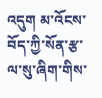འདུག མ་འོངས་བོད་ཀྱི་སོན་རྩ་ལ་སུ་ཞིག་གིས་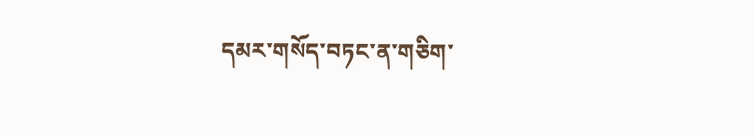དམར་གསོད་བཏང་ན་གཅིག་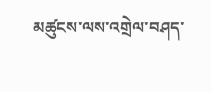མཚུངས་ལས་འགྲེལ་བཤད་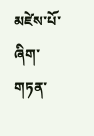མཛེས་པོ་ཞིག་གཏན་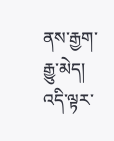ནས་རྒྱག་རྒྱུ་མེད། འདི་ལྟར་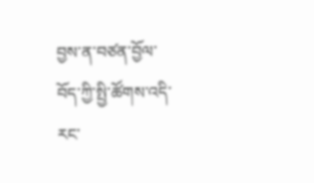བྱས་ན་བཙན་བྱོལ་བོད་ཀྱི་སྤྱི་ཚོགས་འདི་རང་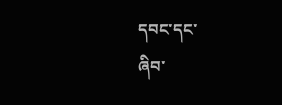དབང་དང་
ཞིབ་